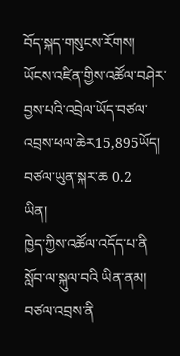བོད་སྐད་གསུངས་རོགས།
ཡོངས་འཛིན་གྱིས་འཚོལ་བཤེར་བྱས་པའི་འབྲེལ་ཡོད་བཙལ་འབྲས་ཕལ་ཆེར15,895ཡོད། བཙལ་ཡུན་སྐར་ཆ 0.2
ཡིན།
ཁྱེད་ཀྱིས་འཚོལ་འདོད་པ་ནི སློབ་ལ་སྐུལ་བའི ཡིན་ནམ།
བཙལ་འབྲས་ནི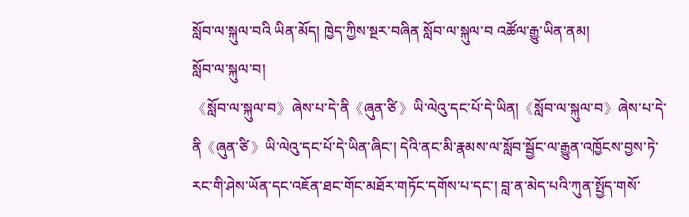སློབ་ལ་སྐུལ་བའི ཡིན་མོད། ཁྱེད་ཀྱིས་སྔར་བཞིན སློབ་ལ་སྐུལ་བ འཚོལ་རྒྱུ་ཡིན་ནམ།
སློབ་ལ་སྐུལ་བ།
《སློབ་ལ་སྐུལ་བ》ཞེས་པ་དེ་ནི《ཞུན་ཙི》ཡི་ལེའུ་དང་པོ་དེ་ཡིན།《སློབ་ལ་སྐུལ་བ》ཞེས་པ་དེ་ནི《ཞུན་ཙི》ཡི་ལེའུ་དང་པོ་དེ་ཡིན་ཞིང་། དེའི་ནང་མི་རྣམས་ལ་སློབ་སྦྱོང་ལ་རྒྱུན་འཁྱོངས་བྱས་ཏེ་རང་གི་ཤེས་ཡོན་དང་འཇོན་ཐང་གོང་མཐོར་གཏོང་དགོས་པ་དང་། བླ་ན་མེད་པའི་ཀུན་སྤྱོད་གསོ་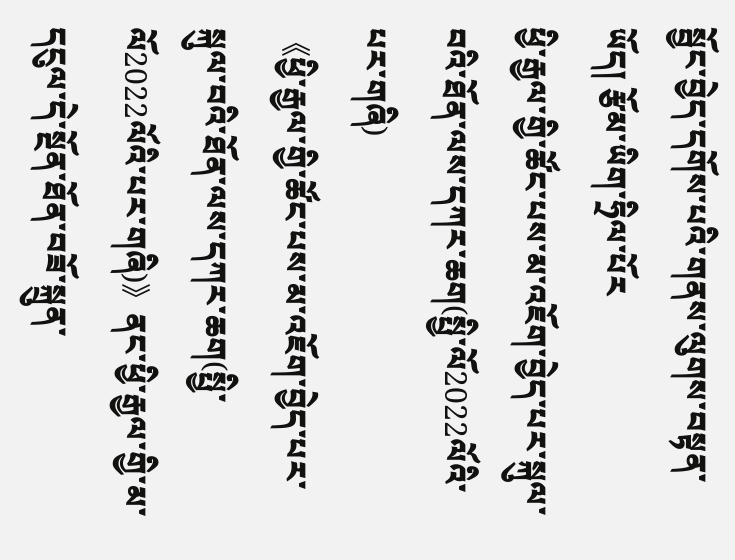སྦྱོང་བྱེད་དགོས་པའི་གནས་ལུགས་བསྟན་ཡོད། རྩོམ་ཡིག་ཧྲིལ་པོར
ཕྱི་རྒྱལ་གྱི་ཚོང་པས་མ་འཇོག་བྱེད་པར་སྐུལ་བའི་ཐོན་ལས་དཀར་ཆག(སྤྱི་ལོ2022ལོའི་པར་གཞི)
《ཕྱི་རྒྱལ་གྱི་ཚོང་པས་མ་འཇོག་བྱེད་པར་སྐུལ་བའི་ཐོན་ལས་དཀར་ཆག(སྤྱི་ལོ2022ལོའི་པར་གཞི)》ནང་ཕྱི་རྒྱལ་གྱི་མ་དངུལ་དེ་སྔོན་ཐོན་བཟོ་སྐྲུན་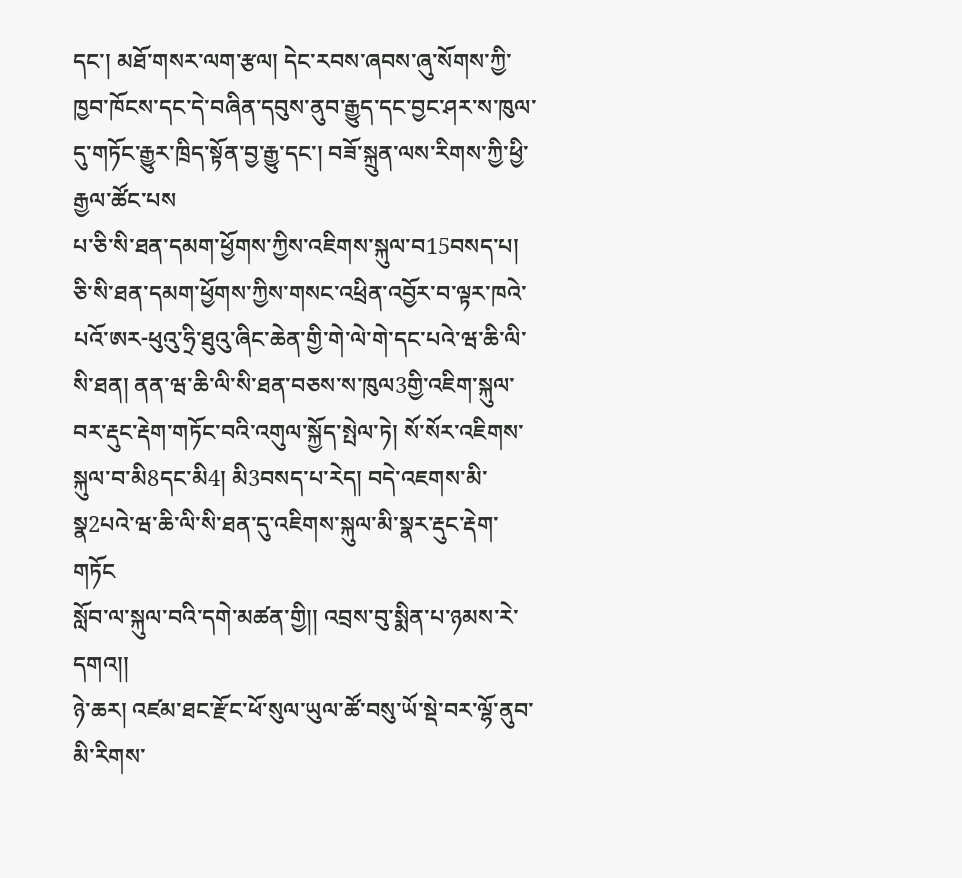དང་། མཐོ་གསར་ལག་རྩལ། དེང་རབས་ཞབས་ཞུ་སོགས་ཀྱི་ཁྱབ་ཁོངས་དང་དེ་བཞིན་དབུས་ནུབ་རྒྱུད་དང་བྱང་ཤར་ས་ཁུལ་དུ་གཏོང་རྒྱུར་ཁྲིད་སྟོན་བྱ་རྒྱུ་དང་། བཟོ་སྐྲུན་ལས་རིགས་ཀྱི་ཕྱི་རྒྱལ་ཚོང་པས
པ་ཅི་སི་ཐན་དམག་ཕྱོགས་ཀྱིས་འཇིགས་སྐུལ་བ15བསད་པ།
ཅི་སི་ཐན་དམག་ཕྱོགས་ཀྱིས་གསང་འཕྲིན་འབྱོར་བ་ལྟར་ཁའེ་པའོ་ཨར-ཕུའུ་ཧྲི་ཐུའུ་ཞིང་ཆེན་གྱི་གེ་ལེ་གེ་དང་པའེ་ཝ་ཆི་ལི་སི་ཐན། ནན་ཝ་ཆི་ལི་སི་ཐན་བཅས་ས་ཁུལ3གྱི་འཇིག་སྐུལ་བར་རྡུང་རྡེག་གཏོང་བའི་འགུལ་སྐྱོད་སྤེལ་ཏེ། སོ་སོར་འཇིགས་སྐུལ་བ་མི8དང་མི4། མི3བསད་པ་རེད། བདེ་འཇགས་མི་སྣ2པའེ་ཝ་ཆི་ལི་སི་ཐན་དུ་འཇིགས་སྐུལ་མི་སྣར་རྡུང་རྡེག་གཏོང
སློབ་ལ་སྐུལ་བའི་དགེ་མཚན་གྱི།། འབྲས་བུ་སྨིན་པ་ཉམས་རེ་དགའ།།
ཉེ་ཆར། འཛམ་ཐང་རྫོང་ཕོ་སུལ་ཡུལ་ཚོ་བསུ་ཡོ་སྡེ་བར་ལྷོ་ནུབ་མི་རིགས་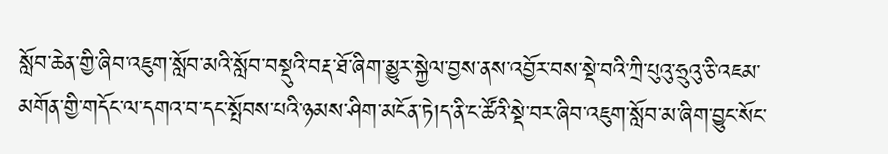སློབ་ཆེན་གྱི་ཞིབ་འཇུག་སློབ་མའི་སློབ་བསྡུའི་བརྡ་ཐོ་ཞིག་མྱུར་སྐྱེལ་བྱས་ནས་འབྱོར་བས་སྡེ་བའི་ཀྲི་པུའུ་ཧྲུའུ་ཅི་འཇམ་མགོན་གྱི་གདོང་ལ་དགའ་བ་དང་སྤོབས་པའི་ཉམས་ཤིག་མངོན་ཏེ།ད་ནི་ང་ཚོའི་སྡེ་བར་ཞིབ་འཇུག་སློབ་མ་ཞིག་བྱུང་སོང་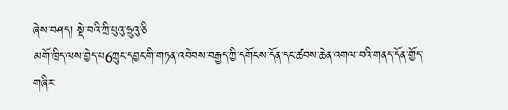ཞེས་བཤད། སྡེ་བའི་ཀྲི་པུའུ་ཧྲུའུ་ཅི
མགོ་ཁྲིད་ལས་བྱེད་པ6ཀྲུང་དབྱང་གི་གཏན་འབེབས་བརྒྱད་ཀྱི་དགོངས་དོན་དང་ཚབས་ཆེན་འགལ་བའི་གནད་དོན་གྱོད་གཞིར་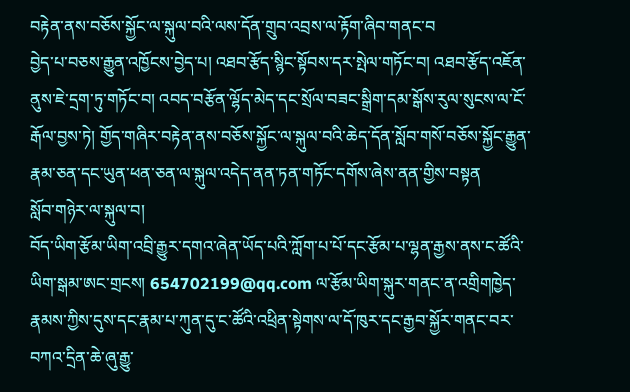བརྟེན་ནས་བཅོས་སྐྱོང་ལ་སྐུལ་བའི་ལས་དོན་གྲུབ་འབྲས་ལ་རྟོག་ཞིབ་གནང་བ
བྱེད་པ་བཅས་རྒྱུན་འཁྱོངས་བྱེད་པ། འཐབ་རྩོད་སྙིང་སྟོབས་དར་སྤེལ་གཏོང་བ། འཐབ་རྩོད་འཇོན་ནུས་ཇེ་དྲག་ཏུ་གཏོང་བ། འབད་བརྩོན་ལྷོད་མེད་དང་སྲོལ་བཟང་སྒྲིག་དམ་སྒོས་རུལ་སུངས་ལ་ངོ་རྒོལ་བྱས་ཏེ། གྱོད་གཞིར་བརྟེན་ནས་བཅོས་སྐྱོང་ལ་སྐུལ་བའི་ཆེད་དོན་སློབ་གསོ་བཅོས་སྐྱོང་རྒྱུན་རྣམ་ཅན་དང་ཡུན་ཕན་ཅན་ལ་སྐུལ་འདེད་ནན་ཏན་གཏོང་དགོས་ཞེས་ནན་གྱིས་བསྟན
སློབ་གཉེར་ལ་སྐུལ་བ།
བོད་ཡིག་རྩོམ་ཡིག་འབྲི་རྒྱུར་དགའ་ཞེན་ཡོད་པའི་ཀློག་པ་པོ་དང་རྩོམ་པ་ལྷན་རྒྱས་ནས་ང་ཚོའི་ཡིག་སྒམ་ཨང་གྲངས། 654702199@qq.com ལ་རྩོམ་ཡིག་སྐུར་གནང་ན་འགྲིགཁྱེད་རྣམས་ཀྱིས་དུས་དང་རྣམ་པ་ཀུན་དུ་ང་ཚོའི་འཕྲིན་སྟེགས་ལ་དོ་ཁུར་དང་རྒྱབ་སྐྱོར་གནང་བར་བཀའ་དྲིན་ཆེ་ཞུ་རྒྱུ་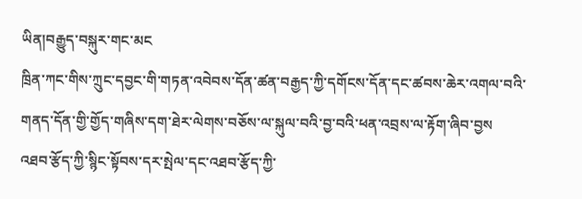ཡིན།བརྒྱུད་བསྐུར་གང་མང
ཁྲིན་ཀང་གིས་ཀྲུང་དབྱང་གི་གཏན་འབེབས་དོན་ཚན་བརྒྱད་ཀྱི་དགོངས་དོན་དང་ཚབས་ཆེར་འགལ་བའི་གནད་དོན་གྱི་གྱོད་གཞིས་དག་ཐེར་ལེགས་བཅོས་ལ་སྐུལ་བའི་བྱ་བའི་ཕན་འབྲས་ལ་རྟོག་ཞིབ་བྱས
འཐབ་རྩོད་ཀྱི་སྙིང་སྟོབས་དར་སྤེལ་དང་འཐབ་རྩོད་ཀྱི་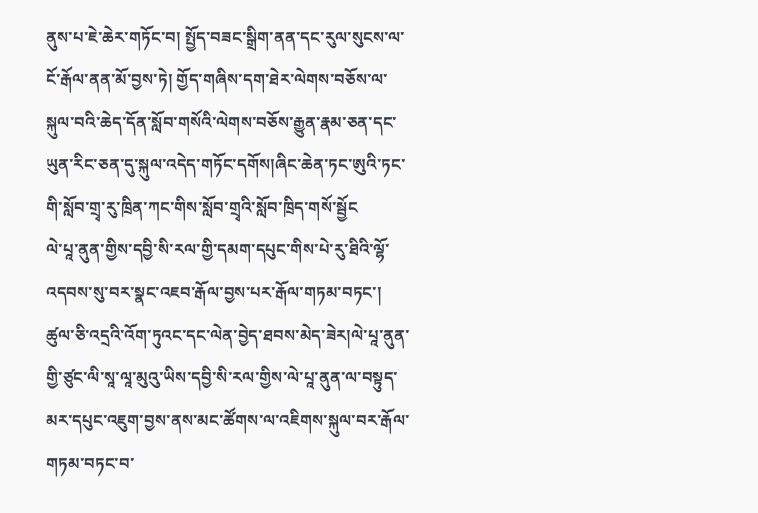ནུས་པ་ཇེ་ཆེར་གཏོང་བ། སྤྱོད་བཟང་སྒྲིག་ནན་དང་རུལ་སུངས་ལ་ངོ་རྒོལ་ནན་མོ་བྱས་ཏེ། གྱོད་གཞིས་དག་ཐེར་ལེགས་བཅོས་ལ་སྐུལ་བའི་ཆེད་དོན་སློབ་གསོའི་ལེགས་བཅོས་རྒྱུན་རྣམ་ཅན་དང་ཡུན་རིང་ཅན་དུ་སྐུལ་འདེད་གཏོང་དགོས།ཞིང་ཆེན་ཏང་ཨུའི་ཏང་གི་སློབ་གྲྭ་རུ་ཁྲིན་ཀང་གིས་སློབ་གྲྭའི་སློབ་ཁྲིད་གསོ་སྦྱོང
ལེ་པཱ་ནུན་གྱིས་དབྱི་སི་རལ་གྱི་དམག་དཔུང་གིས་པེ་རུ་ཐིའི་ལྷོ་འདབས་སུ་བར་སྣང་འཇབ་རྒོལ་བྱས་པར་རྒོལ་གཏམ་བཏང་།
ཚུལ་ཅི་འདྲའི་འོག་ཏུའང་དང་ལེན་བྱེད་ཐབས་མེད་ཟེར།ལེ་པཱ་ནུན་གྱི་ཙུང་ལི་སཱ་ལཱ་མུའུ་ཡིས་དབྱི་སི་རལ་གྱིས་ལེ་པཱ་ནུན་ལ་བསྟུད་མར་དཔུང་འཇུག་བྱས་ནས་མང་ཚོགས་ལ་འཇིགས་སྐུལ་བར་རྒོལ་གཏམ་བཏང་བ་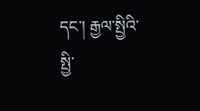དང་། རྒྱལ་སྤྱིའི་སྤྱི་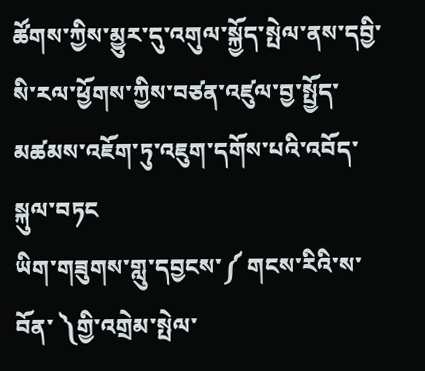ཚོགས་ཀྱིས་མྱུར་དུ་འགུལ་སྐྱོད་སྤེལ་ནས་དབྱི་སི་རལ་ཕྱོགས་ཀྱིས་བཙན་འཛུལ་བྱ་སྤྱོད་མཚམས་འཇོག་ཏུ་འཇུག་དགོས་པའི་འབོད་སྐུལ་བཏང
ཡིག་གཟུགས་གླུ་དབྱངས་༼ གངས་རིའི་ས་བོན་ ༽གྱི་འགྲེམ་སྤེལ་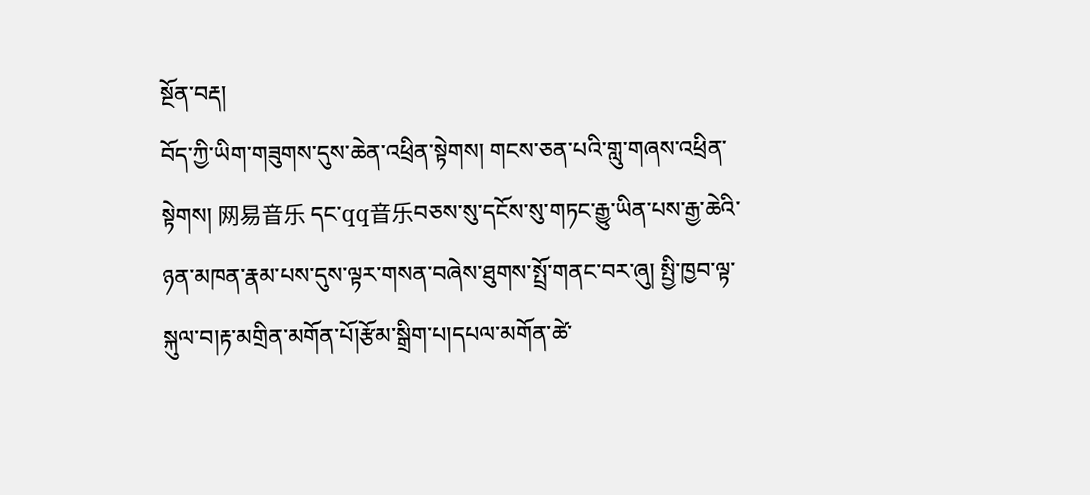སྔོན་བརྡ།
བོད་ཀྱི་ཡིག་གཟུགས་དུས་ཆེན་འཕྲིན་སྟེགས། གངས་ཅན་པའི་གླུ་གཞས་འཕྲིན་སྟེགས། 网易音乐 དང་qq音乐བཅས་སུ་དངོས་སུ་གཏང་རྒྱུ་ཡིན་པས་རྒྱ་ཆེའི་ཉན་མཁན་རྣམ་པས་དུས་ལྟར་གསན་བཞེས་ཐུགས་སྤྲོ་གནང་བར་ཞུ། སྤྱི་ཁྱབ་ལྟ་སྐུལ་བ།རྟ་མགྲིན་མགོན་པོ།རྩོམ་སྒྲིག་པ།དཔལ་མགོན་ཚེ་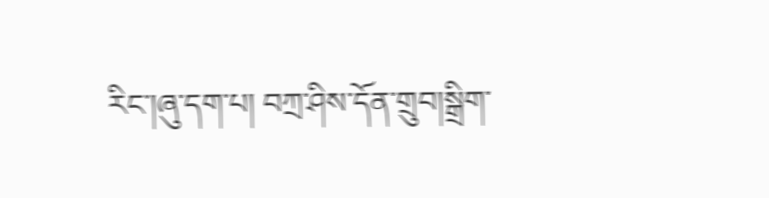རིང་།ཞུ་དག་པ། བཀྲ་ཤིས་དོན་གྲུབ།སྒྲིག་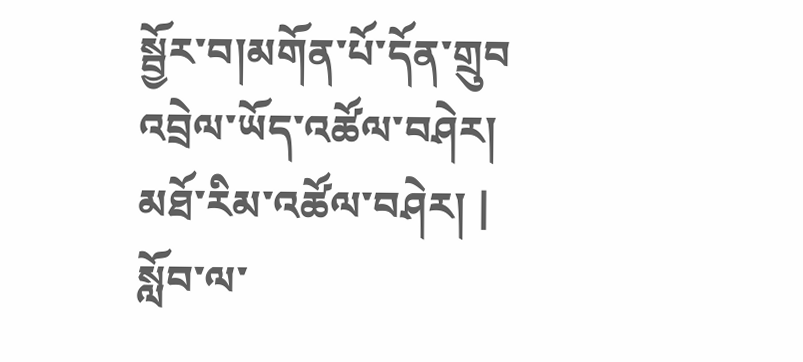སྦྱོར་བ།མགོན་པོ་དོན་གྲུབ
འབྲེལ་ཡོད་འཚོལ་བཤེར།
མཐོ་རིམ་འཚོལ་བཤེར། |
སློབ་ལ་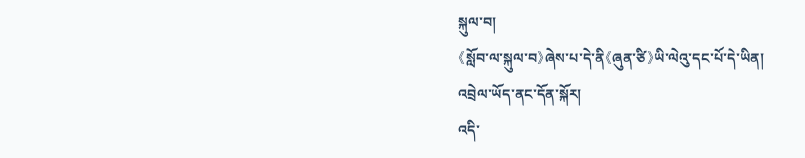སྐུལ་བ།
《སློབ་ལ་སྐུལ་བ》ཞེས་པ་དེ་ནི《ཞུན་ཙི》ཡི་ལེའུ་དང་པོ་དེ་ཡིན།
འབྲེལ་ཡོད་ནང་དོན་སྐོར།
འདི་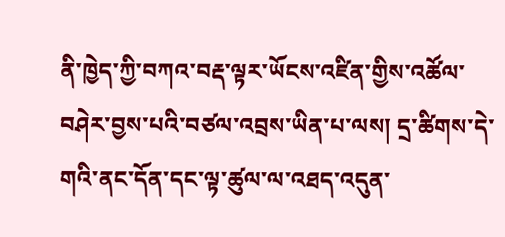ནི་ཁྱེད་ཀྱི་བཀའ་བརྡ་ལྟར་ཡོངས་འཛིན་གྱིས་འཚོལ་བཤེར་བྱས་པའི་བཙལ་འབྲས་ཡིན་པ་ལས། དྲ་ཚིགས་དེ་གའི་ནང་དོན་དང་ལྟ་ཚུལ་ལ་འཐད་འདུན་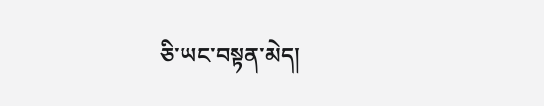ཅི་ཡང་བསྟན་མེད།